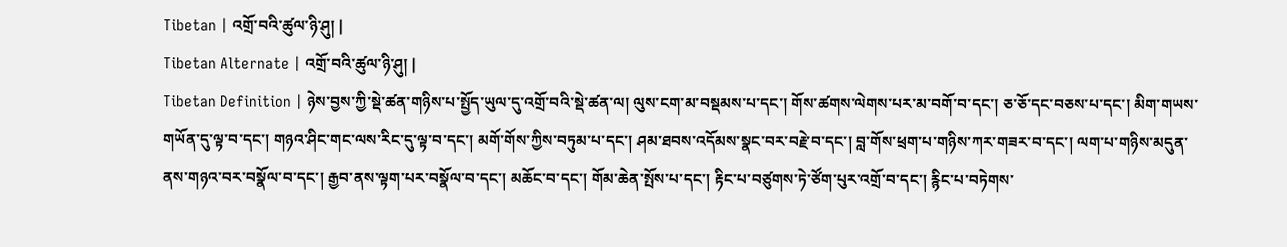Tibetan | འགྲོ་བའི་ཚུལ་ཉི་ཤུ། |
Tibetan Alternate | འགྲོ་བའི་ཚུལ་ཉི་ཤུ། |
Tibetan Definition | ཉེས་བྱས་ཀྱི་སྡེ་ཚན་གཉིས་པ་སྤྱོད་ཡུལ་དུ་འགྲོ་བའི་སྡེ་ཚན་ལ། ལུས་ངག་མ་བསྡམས་པ་དང་། གོས་ཚགས་ལེགས་པར་མ་བགོ་བ་དང་། ཅ་ཅོ་དང་བཅས་པ་དང་། མིག་གཡས་གཡོན་དུ་ལྟ་བ་དང་། གཉའ་ཤིང་གང་ལས་རིང་དུ་ལྟ་བ་དང་། མགོ་གོས་ཀྱིས་བཏུམ་པ་དང་། ཤམ་ཐབས་འདོམས་སྣང་བར་བརྗེ་བ་དང་། བླ་གོས་ཕྲག་པ་གཉིས་ཀར་གཟར་བ་དང་། ལག་པ་གཉིས་མདུན་ནས་གཉའ་བར་བསྣོལ་བ་དང་། རྒྱབ་ནས་ལྟག་པར་བསྣོལ་བ་དང་། མཆོང་བ་དང་། གོམ་ཆེན་སྤོས་པ་དང་། རྟིང་པ་བཙུགས་ཏེ་ཙོག་པུར་འགྲོ་བ་དང་། རྙིང་པ་བཏེགས་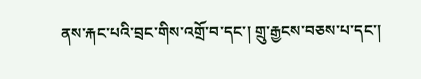ནས་རྐང་པའི་བྲང་གིས་འགྲོ་བ་དང་། གྲུ་རྒྱངས་བཅས་པ་དང་།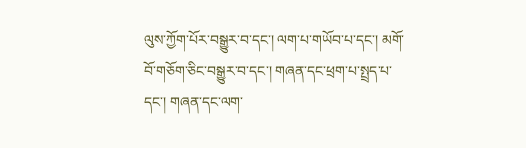ལུས་ཀྱོག་པོར་བསྒྱུར་བ་དང་། ལག་པ་གཡོབ་པ་དང་། མགོ་བོ་གཅོག་ཅིང་བསྒྱུར་བ་དང་། གཞན་དང་ཕྲག་པ་སྤྲད་པ་དང་། གཞན་དང་ལག་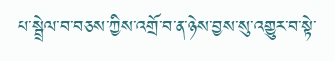པ་སྦྲེལ་བ་བཅས་ཀྱིས་འགྲོ་བ་ན་ཉེས་བྱས་སུ་འགྱུར་བ་སྟེ་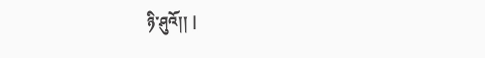ཉི་ཤུའོ།། |